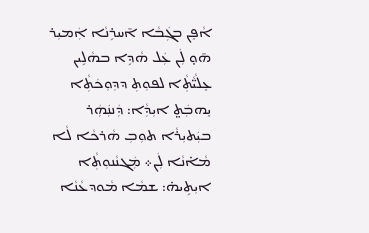ܐܵܦܸܢ ܒܓܲܒܵܐ ܐ̄ܚܪܹܢܵܐ ܐܲܡܝܼܪ ܗ̄ܘ̣ ܠܲܢ ܥܲܠ ܗܵܕܹܐ ܒܗܵܠܹܝܢ ܥܸܠܵܝ̈ܵܬܼܵܐ ܠܦܘܼܬܼ ܕܕܼܘܼܟܿܬܼܵܐ ܝܸܗܒܲܬ̤ ܐܝܼܕܼܵܐ: ܕܲܢܢܲܗܲܪ ܒܝܲܬܝܼܪܵܐ ܬܘܼܒܼ ܗܵܪܟܵܐ ܠܵܐ ܡܵܐ̇ܢܵܐ ܠܲܢ܀ ܡܲܓܢܵܢܘܼܬܼܵܐ ܐܝܼܬܹܝܗ̇: ܫܡܵܐ ܡܵܘܕܥܵܢܵܐ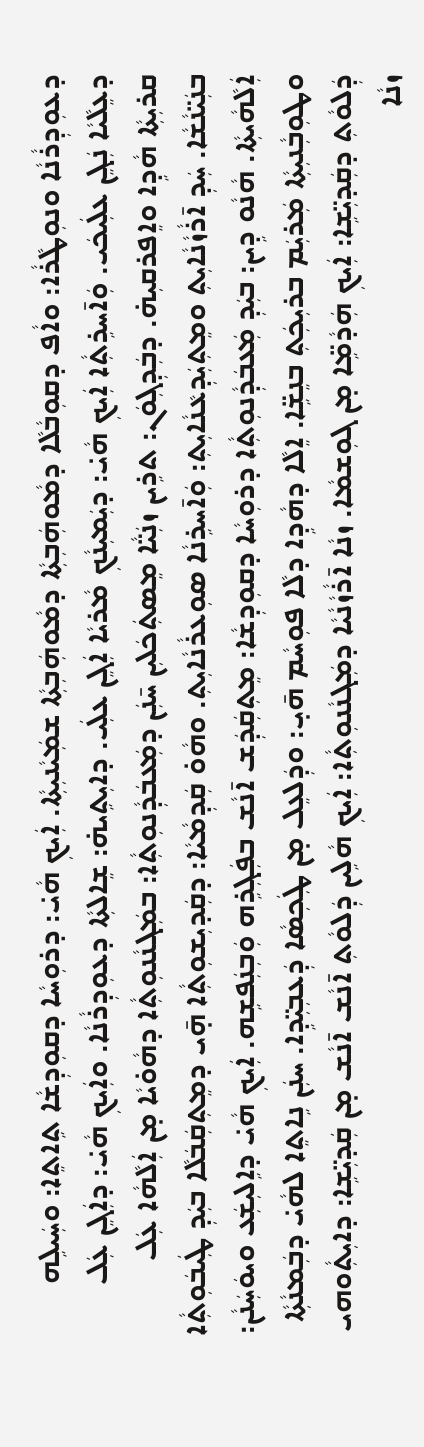ܕܥܘܼܕܼܪܵܢܵܐ ܘܢܘܼܛܵܪܵܐ: ܘܐܵܦ ܕܩܘܼܒܵܠܵܐ ܕܡܵܘܗܲܒܼܬܼܵܐ ܕܡܵܘܗܲܒܼܬܼܵܐ ܫܡܲܝܵܢܝܼܬܼܵܐ. ܐܲܝܟܼ ܗܵܝ̇: ܕܪܘܼܚܵܐ ܕܩܘܼܕܼܫܵܐ ܬܹܐܬܸܐ: ܘܚܲܝܠܹܗ ܕܥܸܠܵܝܵܐ ܢܲܓܸܢ ܥܠܲܝܟܿܝ. ܘܲܐ̄ܚܪܹܬܼܵܐ ܐܲܝܟܼ ܗܵܝ̇: ܕܝܲܡܝܼܢܵܟܼ ܡܵܪܝܵܐ ܐܲܓܸܢ ܥܠܲܝ. ܕܐܝܼܬܹܝܗ̇: ܫܸܐܠܬܼܵܐ ܕܥܘܼܕܼܪܵܢܵܐ. ܘܐܲܝܟܼ ܗܵܝ̇: ܕܐܲܓܸܢ ܥܲܠ ܩܪܝܼܬܼܵܐ ܗܵܕܹܐ ܘܐܸܦܪܩܝܼܗ̇. ܕܒܲܕܼܓܼܘܿܢ: ܬܪܹܝܢ ܙܢܲܝ̈ܵܐ ܡܸܤܬܲܟܿܠܝܼܢ ܚ̄ܢܲܢ ܕܡܲܥܒܿܕܼܵܢܘܼܬܼܵܐ: ܒܡܲܓܢܵܢܘܼܬܼܵܐ ܕܗܵܘ̇ܝܵܐ ܡ̣ܢ ܐܲܠܵܗܵܐ ܥܲܠ ܒܢܲܝ̈ܢܵܫܵܐ. ܚܲܕܼ ܐ̄ܪܵܙܵܢܵܐܝܼܬܼ ܘܡܸܬܼܝܲܕܼܥܵܢܵܐܝܼܬܼ: ܘܲܐ̄ܚܪܹܢܵܐ ܤܘܼܥܪܵܢܵܐܝܼܬܼ. ܘܗܵܘ̇ ܩܲܕܼܡܵܝܵܐ: ܕܩܲܕܝܼܫܘܼܬܼܵܐ ܗ̣̄ܝ ܕܡܸܬܼܩܲܒܿܠܵܐ ܒܝܲܕܼ ܛܲܝܒܿܘܼܬܼܵܐ ܐܲܠܵܗܵܝܬܼܵܐ. ܗܵܢܵܘ ܕܹܝܢ: ܒܝܲܕܼ ܡܲܥܒܿܕܼܵܢܘܼܬܼܵܐ ܕܪܘܼܚܵܐ ܕܩܘܼܕܼܫܵܐ: ܡܸܬܼܩܲܕܲܫ ܐ̄ܢܵܫ ܒܦܲܓܼܪܹܗ ܘܲܒܼܢܲܦܫܹܗ. ܐܲܝܟܼ ܗܵܝ̇ ܕܐܹܠܝܼܫܲܥ ܘܝܘܿܚܲܢܵܢ: ܘܛܘܼܒܼܵܢܝܼܬܼܵܐ ܡܲܪܝܲܡ ܒܪܝܼܟܲܬܼ ܒܢܸܫܹ̈ܐ. ܐܸܠܵܐ ܕܗܵܕܹܐ ܕܠܵܐ ܦܘܼܚܵܡ ܗ̄ܝ̣: ܘܕܲܠܥܸܠ ܡ̣ܢ ܛܲܟܼܤܵܐ ܕܲܥܒܼܝܼ̈ܕܹܐ. ܚܢܲܢ ܢܹܐܬܸܐ ܠܗܵܝ̇ ܕܒܲܡܢܵܬܼܵܐ ܕܲܠܘܵܬܼ ܕܩܲܕܝܼ̈ܫܹܐ: ܐܲܝܟܼ ܗܲܕܵܡܹ̈ܐ ܡ̣ܢ ܓܘܼܫܡܵܐ. ܙܢܵܐ ܐ̄ܪܵܙܵܢܵܝܵܐ ܕܡܲܓܢܵܢܘܼܬܼܵܐ: ܐܲܝܟܼ ܗܵܠܹܝܢ ܕܲܠܘܵܬܼ ܐ̄ܢܵܫ ܐ̄ܢܵܫ ܡ̣ܢ ܩܲܕܝܼ̈ܫܹܐ: ܕܐܝܼܬܼܵܘܗܝ ܙܢܵܐ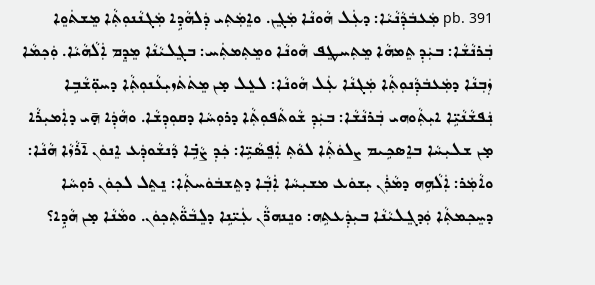pb. 391 ܡܲܥܒܿܕܼܵܢܵܝܵܐ: ܕܥܲܠ ܗܵܘܢܵܐ ܡܲܓܸܢ. ܘܐܸܡܲܬܼܝ ܕܲܠܗܵܕܹܐ ܡܲܓܢܵܢܘܼܬܼܵܐ ܡܸܫܬܿܘܸܐ ܒܲܪܢܵܫܵܐ: ܒܝܲܕܼ ܬܸܡܗܵܐ ܡܸܬܼܚܛܸܦ ܗܵܘܢܵܐ ܘܡܸܬܼܡܬܲܚ: ܒܓܸܠܝܵܢܵܐ ܡܸܕܸܡ ܐܲܠܵܗܵܝܵܐ. ܘܲܟܼܡܵܐ ܙܲܒܼܢܵܐ ܕܡܲܥܒܿܕܼܵܢܘܼܬܼܵܐ ܡܲܓܢܵܐ ܥܲܠ ܗܵܘܢܵܐ: ܠܥܸܠ ܡ̣ܢ ܡܸܬܿܬܿܙܝܼܥܵܢܘܼܬܼܵܐ ܕܚܘܼ̈ܫܵܒܹܐ ܢܲܦܫܵܢܵܝܹ̈ܐ ܐܝܼܬܼܵܘܗܝ ܒܲܪܢܵܫܵܐ: ܒܝܲܕܼ ܫܵܘܬܵܦܘܼܬܼܵܐ ܕܪܘܼܚܵܐ ܕܩܘܼܕܼܫܵܐ. ܘܗܵܕܲܐ ܗ̣̄ܝ ܕܐܲܡܝܼܪܵܐ ܡ̣ܢ ܫܠܝܼܚܵܐ ܒܐܸܤܟܹܝܡ ܨܠܘܿܬܼܵܐ ܠܘܵܬܼ ܐܲܦܸܤܵܝܹ̈ܐ: ܟܲܕܼ ܨܵܒܹ̇ܐ ܕܵܢܫܵܘܕܲܥ ܐܸܢܘܿܢ ܐ̄ܪܵܙܵܐ ܗܵܢܵܐ: ܘܐܵܡܲܪ: ܐܲܠܵܗܹܗ ܕܡܵܪܲܢ ܝܼܫܘܿܥ ܡܫܝܼܚܵܐ ܐܲܒܼܵܐ ܕܬܸܫܒܿܘܿܚܬܼܵܐ: ܢܸܬܸܠ ܠܟܼܘܿܢ ܪܘܼܚܵܐ ܕܚܸܟܼܡܬܼܵܐ ܘܲܕܓܸܠܝܵܢܵܐ ܒܝܼܕܲܥܬܹܗ: ܘܢܸܢܗܪ̈ܵܢ ܥܲܝ̈ܢܹܐ ܕܠܸܒܵܘ̈ܵܬܼܟܼܘܿܢ. ܘܡܵܢܵܐ ܡ̣ܢ ܗܵܕܹܐ؟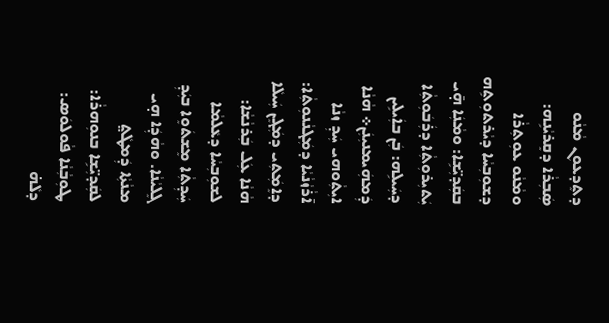ܕܬܸܕܥܘܼܢ ܡܵܢܵܘ ܤܲܒܼܪܵܐ ܕܩܸܪܝܵܢܹܗ: ܘܡܵܢܵܘ ܥܘܼܬܼܪܵܐ ܕܫܘܼܒܼܚܵܐ ܕܝܵܪܬܘܼܬܹܗ ܒܩܲܕܝܼ̈ܫܹܐ: ܘܡܵܢܲܐ ܗ̣̄ܝ ܝܲܬܝܼܪܘܼܬܼܵܐ ܕܪܲܒܿܘܼܬܼܵܐ ܕܚܲܝܠܹܗ: ܒܲܢ ܒܐܲܝܠܹܝܢ ܕܲܡܗܲܝܡܢܝܼܢܲܢ܀ ܗܵܢܵܐ ܐܝܼܬܼܵܘܗܝ ܚܲܕܼ ܙܢܵܐ ܐ̄ܪܵܙܵܢܵܝܵܐ ܕܡܲܓܢܵܢܘܼܬܼܵܐ: ܕܐܸܡܲܬܼܝ ܕܡܲܓܸܢ ܚܲܝܠܵܐ ܗܵܢܵܐ ܥܲܠ ܒܲܪܢܵܫܵܐ: ܠܫܘܼܒܼܚܵܐ ܕܥܵܠܡܵܐ ܚܲܕܼܬܼܵܐ ܡܸܫܬܿܘܸܐ ܒܝܲܕܼ ܓܸܠܝܵܢܵܐ. ܘܗܵܕܲܐ ܗ̣ܝ ܡܢܵܬܼܵܐ ܕܲܡܛܵܬ̤ ܠܩܲܕܝܼ̈ܫܹܐ ܒܢܘܼܗܪܵܐ: ܛܘܼܒܼܵܢܵܐ ܦܵܘܠܘܿܣ: ܕܠܵܗ̇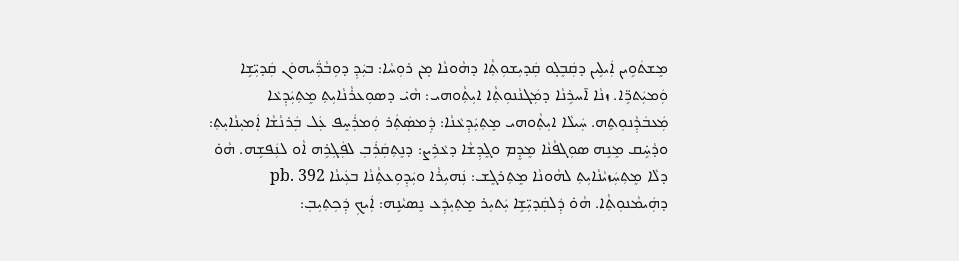ܡܸܫܬܿܘܹܝܢ ܐܲܝܠܹܝܢ ܕܩܲܒܸܠ̣ܘ ܩܲܕܝܼܫܘܼܬܼܵܐ ܕܗܵܘܢܵܐ ܡ̣ܢ ܪܘܼܚܵܐ: ܒܝܲܕܼ ܕܘܼܒܵܪ̈ܲܝܗܘܿܢ ܩܲܕܝܼ̈ܫܹܐ ܘܲܡܝܲܬܪܹ̈ܐ. ܙܢܵܐ ܐ̄ܚܪܹܢܵܐ ܕܡܲܓܢܵܢܘܼܬܼܵܐ ܐܝܼܬܼܵܘܗܝ: ܗܵܝ̇ ܕܤܘܼܥܪܵܢܵܐܝܼܬܼ ܡܸܬܼܝܲܕܼܥܵܐ ܡܲܥܒܿܕܼܵܢܘܼܬܹܗ. ܚܲܝܠܵܐ ܐܝܼܬܼܵܘܗܝ ܡܸܬܼܝܲܕܼܥܵܢܵܐ: ܕܲܡܤܲܬܲܪ ܘܲܡܪܲܚܸܦ ܥܲܠ ܒܲܪܢܵܫܵܐ ܐܲܡܝܼܢܵܐܝܼܬܼ: ܘܕܵܚܹ̇ܩ ܡܸܢܹܗ ܤܘܼܓܦܵܢܵܐ ܡܸܕܸܡ ܘܓܸܕܼܫܵܐ ܕܥܵܪܹܨ: ܕܢܸܬܼܩܲܪܲܒܼ ܠܦܲܓܼܪܹܗ ܐܵܘ ܠܢܲܦܫܹܗ. ܗܵܘ̇ ܕܠܵܐ ܡܸܬܼܚܲܙܝܵܢܵܐܝܼܬܼ ܠܗܵܘܢܵܐ ܡܸܬܼܪܓܸܫ: ܢܲܗܝܼܪܵܐ ܘܝܲܕܼܘܼܥܬܼܵܢܵܐ ܒܥܲܝܢܵܐ pb. 392 ܕܗܲܝܡܵܢܘܼܬܼܵܐ. ܗܵܘ̇ ܕܲܠܩܲܕܝܼ̈ܫܹܐ ܝܲܬܝܼܪ ܡܸܬܼܝܼܕܲܥ ܢܸܤܝܵܢܹܗ: ܐܲܝܟܼ ܕܲܟܼܬܼܝܼܒܼ: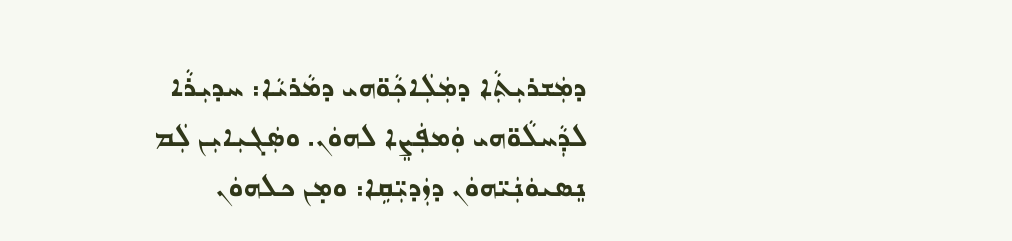ܕܡܲܫܪܝܼܬܼܵܐ ܕܡܲܠܲܐܟܼܵܘ̈ܗܝ ܕܡܵܪܝܵܐ: ܚܕܝܼܪܵܐ ܠܕܼܵܚܠܵܘ̈ܗܝ ܘܲܡܦܲܨܸܐ ܠܗܘܿܢ. ܘܤܲܓܝܼܐܝܼܢ ܠܲܡ ܢܸܤܝܘܿܢܲܝ̈ܗܘܿܢ ܕܙܲܕܝܼ̈ܩܹܐ: ܘܡ̣ܢ ܟܠܗܘܿܢ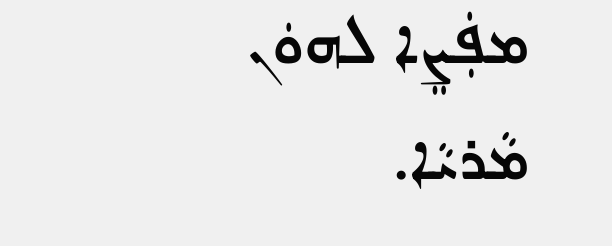ܡܦܲܨܸܐ ܠܗܘܿܢ ܡܵܪܝܵܐ.